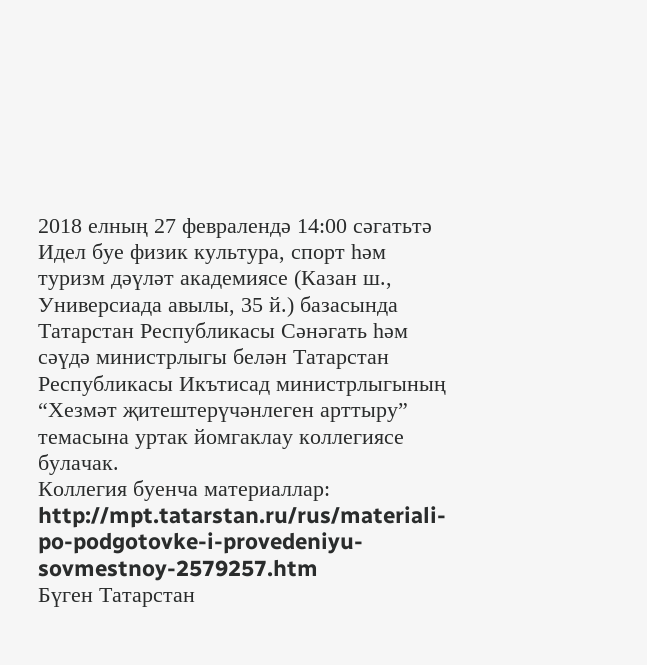2018 елның 27 февралендә 14:00 сәгатьтә Идел буе физик культура, спорт һәм туризм дәүләт академиясе (Казан ш., Универсиада авылы, 35 й.) базасында Татарстан Республикасы Сәнәгать һәм сәүдә министрлыгы белән Татарстан Республикасы Икътисад министрлыгының “Хезмәт җитештерүчәнлеген арттыру” темасына уртак йомгаклау коллегиясе булачак.
Коллегия буенча материаллар: http://mpt.tatarstan.ru/rus/materiali-po-podgotovke-i-provedeniyu-sovmestnoy-2579257.htm
Бүген Татарстан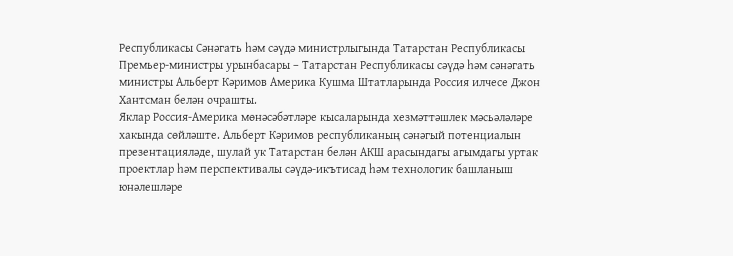Республикасы Сәнәгать һәм сәүдә министрлыгында Татарстан Республикасы Премьер-министры урынбасары – Татарстан Республикасы сәүдә һәм сәнәгать министры Альберт Кәримов Америка Кушма Штатларында Россия илчесе Джон Хантсман белән очрашты.
Яклар Россия-Америка мөнәсәбәтләре кысаларында хезмәттәшлек мәсьәләләре хакында сөйләште. Альберт Кәримов республиканың сәнәгый потенциалын презентацияләде, шулай ук Татарстан белән АКШ арасындагы агымдагы уртак проектлар һәм перспективалы сәүдә-икътисад һәм технологик башланыш юнәлешләре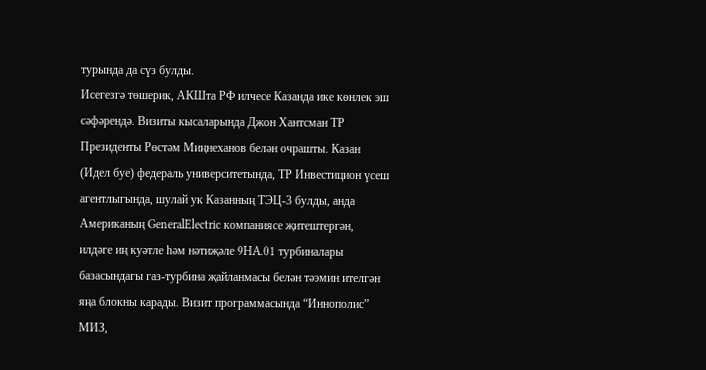турында да сүз булды.
Исегезгә төшерик, АКШта РФ илчесе Казанда ике көнлек эш сәфәрендә. Визиты кысаларында Джон Хантсман ТР Президенты Рөстәм Миңнеханов белән очрашты. Казан (Идел буе) федераль университетында, ТР Инвестицион үсеш агентлыгында, шулай ук Казанның ТЭЦ-3 булды, анда Американың GeneralElectric компаниясе җитештергән, илдәге иң куәтле һәм нәтиҗәле 9HA.01 турбиналары базасындагы газ-турбина җайланмасы белән тәэмин ителгән яңа блокны карады. Визит программасында “Иннополис” МИЗ,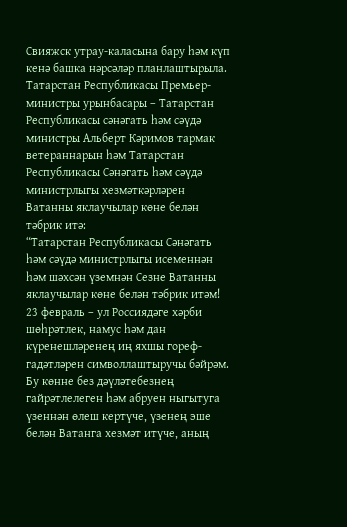Свияжск утрау-каласына бару һәм күп кенә башка нәрсәләр планлаштырыла.
Татарстан Республикасы Премьер-министры урынбасары – Татарстан Республикасы сәнәгать һәм сәүдә министры Альберт Кәримов тармак ветераннарын һәм Татарстан Республикасы Сәнәгать һәм сәүдә министрлыгы хезмәткәрләрен Ватанны яклаучылар көне белән тәбрик итә:
“Татарстан Республикасы Сәнәгать һәм сәүдә министрлыгы исеменнән һәм шәхсән үземнән Сезне Ватанны яклаучылар көне белән тәбрик итәм!
23 февраль – ул Россиядәге хәрби шөһрәтлек, намус һәм дан күренешләренең иң яхшы гореф-гадәтләрен символлаштыручы бәйрәм. Бу көнне без дәүләтебезнең гайрәтлелеген һәм абруен ныгытуга үзеннән өлеш кертүче, үзенең эше белән Ватанга хезмәт итүче, аның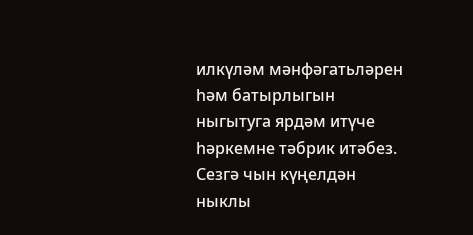илкүләм мәнфәгатьләрен һәм батырлыгын ныгытуга ярдәм итүче һәркемне тәбрик итәбез.
Сезгә чын күңелдән ныклы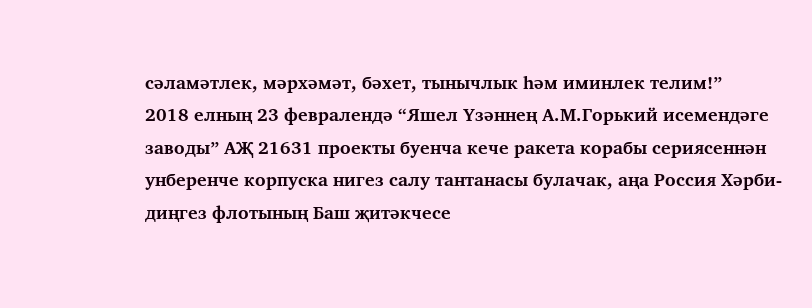сәламәтлек, мәрхәмәт, бәхет, тынычлык һәм иминлек телим!”
2018 елның 23 февралендә “Яшел Үзәннең А.М.Горький исемендәге заводы” АҖ 21631 проекты буенча кече ракета корабы сериясеннән унберенче корпуска нигез салу тантанасы булачак, аңа Россия Хәрби-диңгез флотының Баш җитәкчесе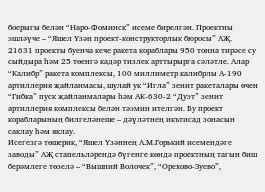боерыгы белән “Наро-Фоминск” исеме бирелгән. Проектны эшләүче – “Яшел Үзән проект-конструкторлык бюросы” АҖ.
21631 проекты буенча кече ракета кораблары 950 тонна тирәсе су сыйдыра һәм 25 төенгә кадәр тизлек арттырырга сәләтле. Алар “Калибр” ракета комплексы, 100 миллиметр калибрлы А-190 артиллерия җайланмасы, шулай ук “Игла” зенит ракеталары өчен “Гибка” пуск җайланмалары һәм АК-630-2 “Дуэт” зенит артиллерия комплексы белән тәэмин ителгән. Бу проект корабларының билгеләнеше – дәүләтнең икътисад зонасын саклау һәм яклау.
Исегезгә төшерик, “Яшел Үзәннең А.М.Горький исемендәге заводы” АҖ стапельләрендә бүгенге көндә проектның тагын биш берәмлеге төзелә – “Вышний Волочек”, “Орехово-Зуево”,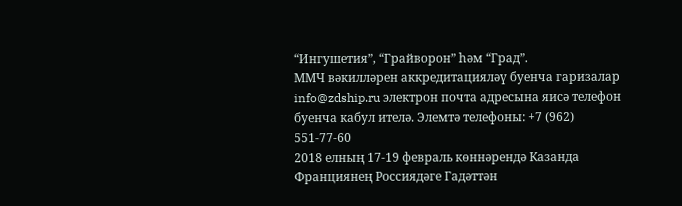“Ингушетия”, “Грайворон” һәм “Град”.
ММЧ вәкилләрен аккредитацияләү буенча гаризалар info@zdship.ru электрон почта адресына яисә телефон буенча кабул ителә. Элемтә телефоны: +7 (962) 551-77-60
2018 елның 17-19 февраль көннәрендә Казанда Франциянең Россиядәге Гадәттән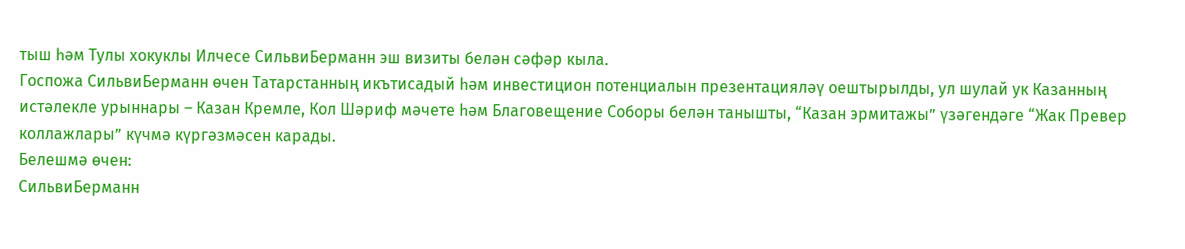тыш һәм Тулы хокуклы Илчесе СильвиБерманн эш визиты белән сәфәр кыла.
Госпожа СильвиБерманн өчен Татарстанның икътисадый һәм инвестицион потенциалын презентацияләү оештырылды, ул шулай ук Казанның истәлекле урыннары – Казан Кремле, Кол Шәриф мәчете һәм Благовещение Соборы белән танышты, “Казан эрмитажы” үзәгендәге “Жак Превер коллажлары” күчмә күргәзмәсен карады.
Белешмә өчен:
СильвиБерманн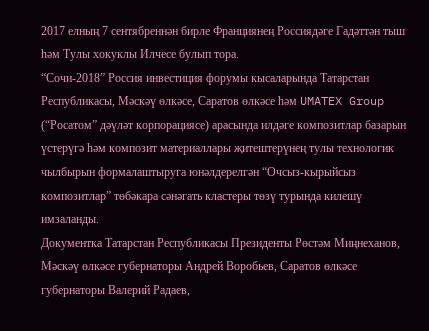2017 елның 7 сентябреннән бирле Франциянең Россиядәге Гадәттән тыш һәм Тулы хокуклы Илчесе булып тора.
“Сочи-2018” Россия инвестиция форумы кысаларында Татарстан Республикасы, Мәскәү өлкәсе, Саратов өлкәсе һәм UMATEX Group (“Росатом” дәүләт корпорациясе) арасында илдәге композитлар базарын үстерүгә һәм композит материаллары җитештерүнең тулы технологик чылбырын формалаштыруга юнәлдерелгән “Очсыз-кырыйсыз композитлар” төбәкара сәнәгать кластеры төзү турында килешү имзаланды.
Документка Татарстан Республикасы Президенты Рөстәм Миңнеханов, Мәскәү өлкәсе губернаторы Андрей Воробьев, Саратов өлкәсе губернаторы Валерий Радаев,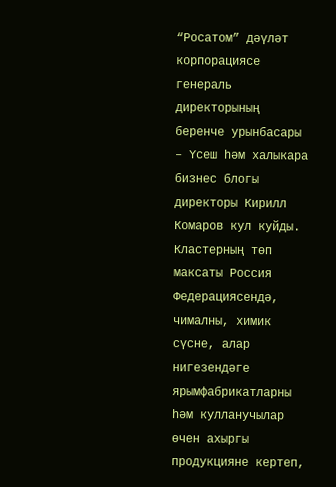“Росатом” дәүләт корпорациясе генераль директорының беренче урынбасары – Үсеш һәм халыкара бизнес блогы директоры Кирилл Комаров кул куйды.
Кластерның төп максаты Россия Федерациясендә, чималны, химик сүсне, алар нигезендәге ярымфабрикатларны һәм кулланучылар өчен ахыргы продукцияне кертеп,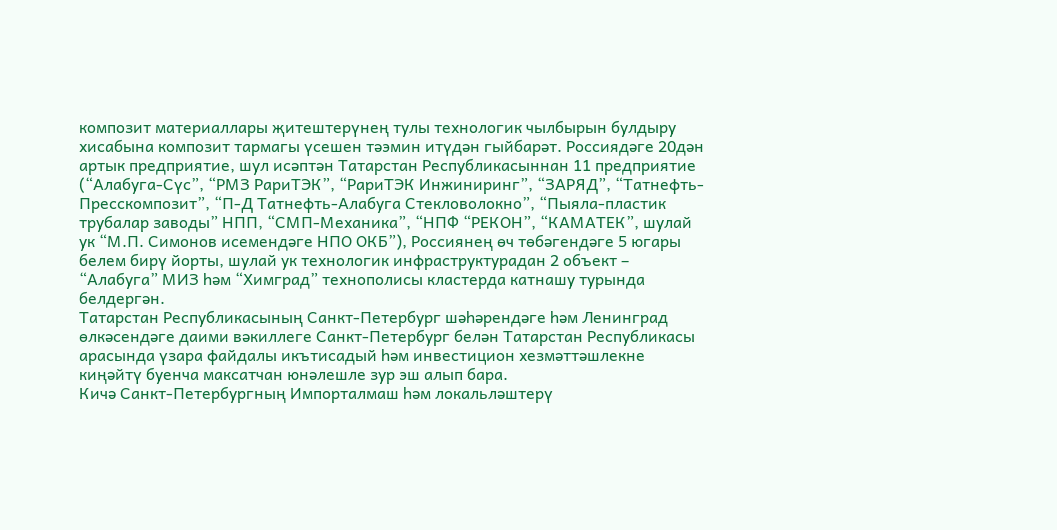композит материаллары җитештерүнең тулы технологик чылбырын булдыру хисабына композит тармагы үсешен тәэмин итүдән гыйбарәт. Россиядәге 20дән артык предприятие, шул исәптән Татарстан Республикасыннан 11 предприятие (“Алабуга-Сүс”, “РМЗ РариТЭК”, “РариТЭК Инжиниринг”, “ЗАРЯД”, “Татнефть-Пресскомпозит”, “П-Д Татнефть-Алабуга Стекловолокно”, “Пыяла-пластик трубалар заводы” НПП, “СМП-Механика”, “НПФ “РЕКОН”, “КАМАТЕК”, шулай ук “М.П. Симонов исемендәге НПО ОКБ”), Россиянең өч төбәгендәге 5 югары белем бирү йорты, шулай ук технологик инфраструктурадан 2 объект – “Алабуга” МИЗ һәм “Химград” технополисы кластерда катнашу турында белдергән.
Татарстан Республикасының Санкт-Петербург шәһәрендәге һәм Ленинград өлкәсендәге даими вәкиллеге Санкт-Петербург белән Татарстан Республикасы арасында үзара файдалы икътисадый һәм инвестицион хезмәттәшлекне киңәйтү буенча максатчан юнәлешле зур эш алып бара.
Кичә Санкт-Петербургның Импорталмаш һәм локальләштерү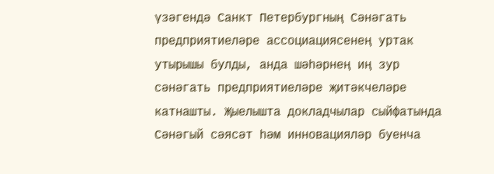үзәгендә Санкт Петербургның Сәнәгать предприятиеләре ассоциациясенең уртак утырышы булды, анда шәһәрнең иң зур сәнәгать предприятиеләре җитәкчеләре катнашты. Җыелышта докладчылар сыйфатында Сәнәгый сәясәт һәм инновацияләр буенча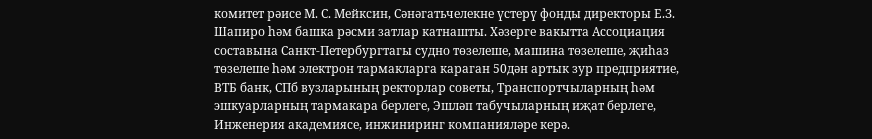комитет рәисе М. С. Мейксин, Сәнәгатьчелекне үстерү фонды директоры Е.З. Шапиро һәм башка рәсми затлар катнашты. Хәзерге вакытта Ассоциация составына Санкт-Петербургтагы судно төзелеше, машина төзелеше, җиһаз төзелеше һәм электрон тармакларга караган 50дән артык зур предприятие, ВТБ банк, СПб вузларының ректорлар советы, Транспортчыларның һәм эшкуарларның тармакара берлеге, Эшләп табучыларның иҗат берлеге, Инженерия академиясе, инжиниринг компанияләре керә.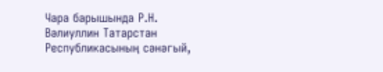Чара барышында Р.Н. Вәлиуллин Татарстан Республикасының сәнәгый,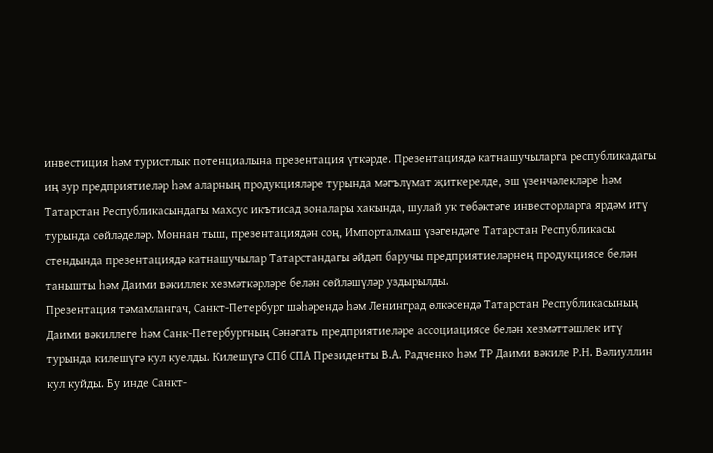инвестиция һәм туристлык потенциалына презентация үткәрде. Презентациядә катнашучыларга республикадагы иң зур предприятиеләр һәм аларның продукцияләре турында мәгълүмат җиткерелде, эш үзенчәлекләре һәм Татарстан Республикасындагы махсус икътисад зоналары хакында, шулай ук төбәктәге инвесторларга ярдәм итү турында сөйләделәр. Моннан тыш, презентациядән соң, Импорталмаш үзәгендәге Татарстан Республикасы стендында презентациядә катнашучылар Татарстандагы әйдәп баручы предприятиеләрнең продукциясе белән танышты һәм Даими вәкиллек хезмәткәрләре белән сөйләшүләр уздырылды.
Презентация тәмамлангач, Санкт-Петербург шәһәрендә һәм Ленинград өлкәсендә Татарстан Республикасының Даими вәкиллеге һәм Санк-Петербургның Сәнәгать предприятиеләре ассоциациясе белән хезмәттәшлек итү турында килешүгә кул куелды. Килешүгә СПб СПА Президенты В.А. Радченко һәм ТР Даими вәкиле Р.Н. Вәлиуллин кул куйды. Бу инде Санкт-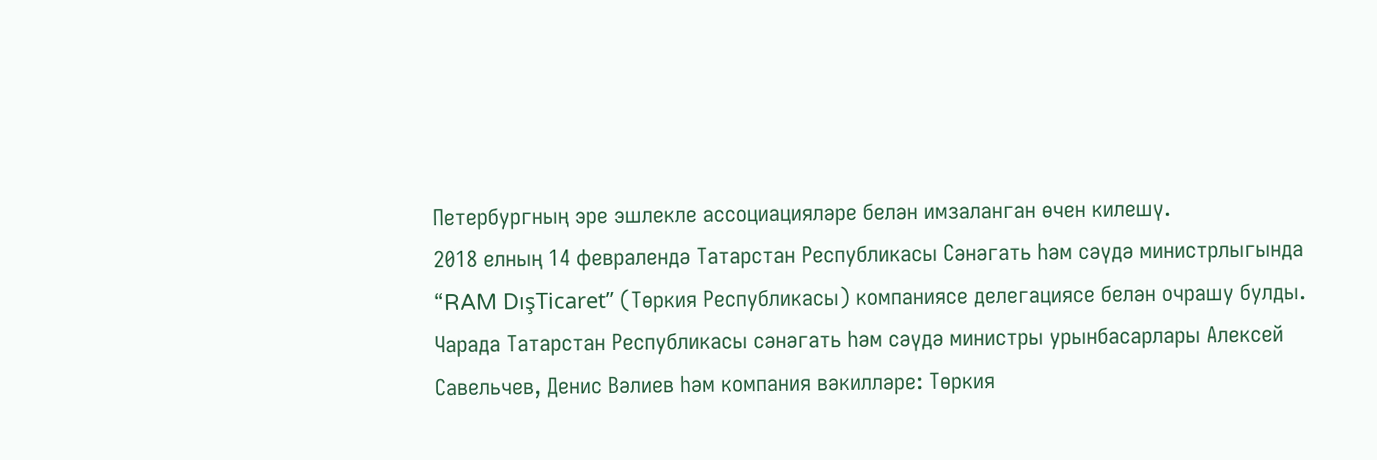Петербургның эре эшлекле ассоциацияләре белән имзаланган өчен килешү.
2018 елның 14 февралендә Татарстан Республикасы Сәнәгать һәм сәүдә министрлыгында “RAM DışTicaret” (Төркия Республикасы) компаниясе делегациясе белән очрашу булды.
Чарада Татарстан Республикасы сәнәгать һәм сәүдә министры урынбасарлары Алексей Савельчев, Денис Вәлиев һәм компания вәкилләре: Төркия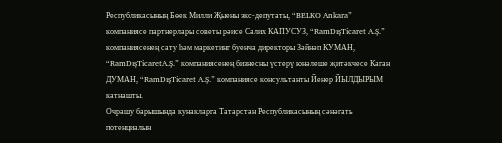Республикасының Бөек Милли Җыены экс-депутаты, “BELKO Ankara” компаниясе партнерлары советы рәисе Салих КАПУСУЗ, “RamDışTicaret A.Ş.” компаниясенең сату һәм маркетинг буенча директоры Зәйнәп КУМАН, “RamDışTicaretA.Ş.” компаниясенең бизнесны үстерү юнәлеше җитәкчесе Каган ДУМАН, “RamDışTicaret A.Ş.” компаниясе консультанты Йенер ЙЫЛДЫРЫМ катнашты.
Очрашу барышында кунакларга Татарстан Республикасының сәнәгать потенциалын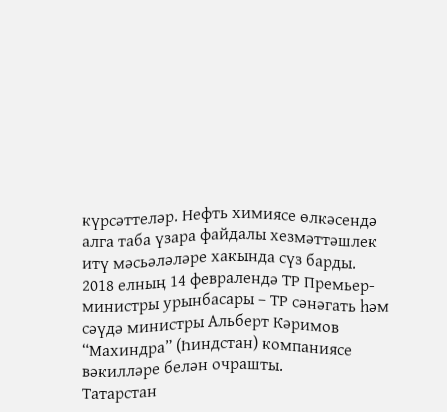күрсәттеләр. Нефть химиясе өлкәсендә алга таба үзара файдалы хезмәттәшлек итү мәсьәләләре хакында сүз барды.
2018 елның 14 февралендә ТР Премьер-министры урынбасары – ТР сәнәгать һәм сәүдә министры Альберт Кәримов “Махиндра” (Һиндстан) компаниясе вәкилләре белән очрашты.
Татарстан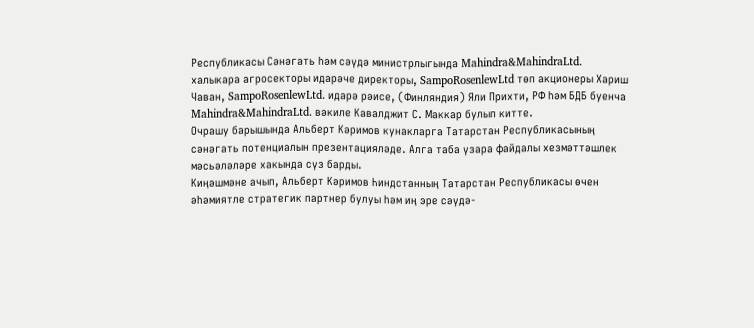Республикасы Сәнәгать һәм сәүдә министрлыгында Mahindra&MahindraLtd. халыкара агросекторы идарәче директоры, SampoRosenlewLtd төп акционеры Хариш Чаван, SampoRosenlewLtd. идарә рәисе, (Финляндия) Яли Прихти, РФ һәм БДБ буенча Mahindra&MahindraLtd. вәкиле Кавалджит С. Маккар булып китте.
Очрашу барышында Альберт Кәримов кунакларга Татарстан Республикасының сәнәгать потенциалын презентацияләде. Алга таба үзара файдалы хезмәттәшлек мәсьәләләре хакында сүз барды.
Киңәшмәне ачып, Альберт Кәримов Һиндстанның Татарстан Республикасы өчен әһәмиятле стратегик партнер булуы һәм иң эре сәүдә-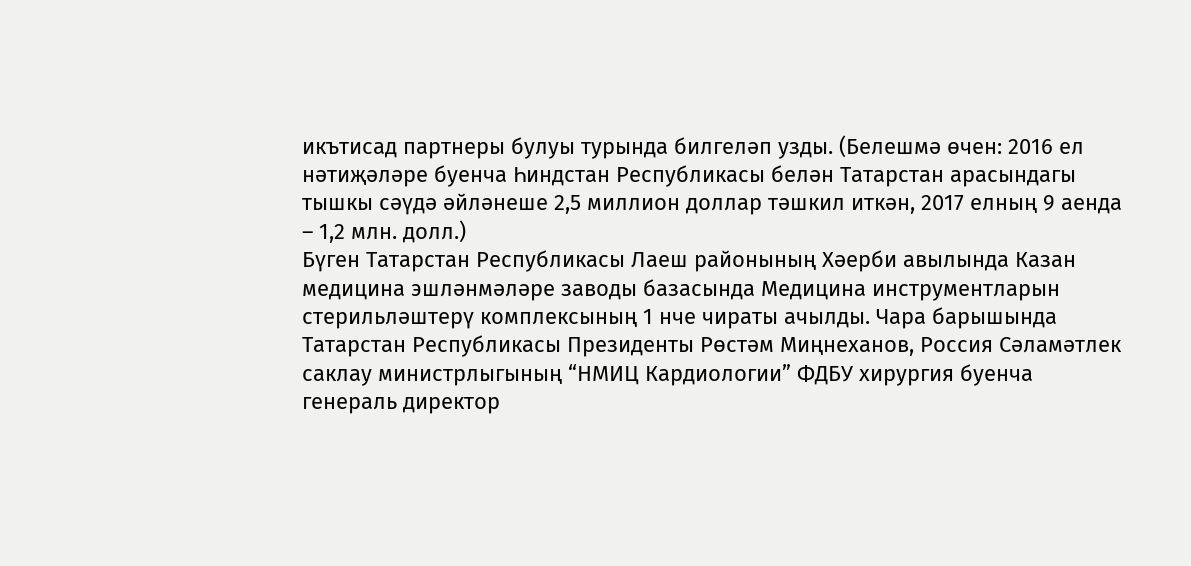икътисад партнеры булуы турында билгеләп узды. (Белешмә өчен: 2016 ел нәтиҗәләре буенча Һиндстан Республикасы белән Татарстан арасындагы тышкы сәүдә әйләнеше 2,5 миллион доллар тәшкил иткән, 2017 елның 9 аенда – 1,2 млн. долл.)
Бүген Татарстан Республикасы Лаеш районының Хәерби авылында Казан медицина эшләнмәләре заводы базасында Медицина инструментларын стерильләштерү комплексының 1 нче чираты ачылды. Чара барышында Татарстан Республикасы Президенты Рөстәм Миңнеханов, Россия Сәламәтлек саклау министрлыгының “НМИЦ Кардиологии” ФДБУ хирургия буенча генераль директор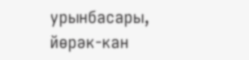урынбасары, йөрәк-кан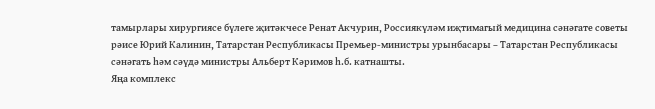тамырлары хирургиясе бүлеге җитәкчесе Ренат Акчурин, Россиякүләм иҗтимагый медицина сәнәгате советы рәисе Юрий Калинин, Татарстан Республикасы Премьер-министры урынбасары – Татарстан Республикасы сәнәгать һәм сәүдә министры Альберт Кәримов һ.б. катнашты.
Яңа комплекс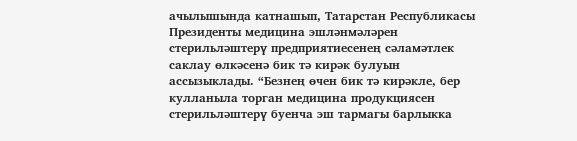ачылышында катнашып, Татарстан Республикасы Президенты медицина эшләнмәләрен стерильләштерү предприятиесенең сәламәтлек саклау өлкәсенә бик тә кирәк булуын ассызыклады. “Безнең өчен бик тә кирәкле, бер кулланыла торган медицина продукциясен стерильләштерү буенча эш тармагы барлыкка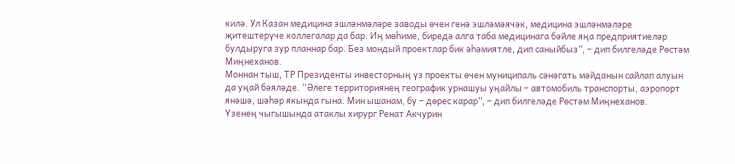килә. Ул Казан медицина эшләнмәләре заводы өчен генә эшләмәячәк, медицина эшләнмәләре җитештерүче коллегалар да бар. Иң мөһиме, биредә алга таба медицинага бәйле яңа предприятиеләр булдыруга зур планнар бар. Без мондый проектлар бик әһәмиятле, дип саныйбыз”, – дип билгеләде Рөстәм Миңнеханов.
Моннан тыш, ТР Президенты инвесторның үз проекты өчен муниципаль сәнәгать мәйданын сайлап алуын да уңай бәяләде. “Әлеге территориянең географик урнашуы уңайлы – автомобиль транспорты, аэропорт янәшә, шәһәр якында гына. Мин ышанам, бу – дөрес карар”, – дип билгеләде Рөстәм Миңнеханов.
Үзенең чыгышында атаклы хирург Ренат Акчурин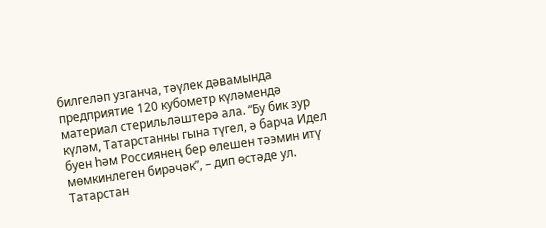билгеләп узганча, тәүлек дәвамында предприятие 120 кубометр күләмендә материал стерильләштерә ала. “Бу бик зур күләм, Татарстанны гына түгел, ә барча Идел буен һәм Россиянең бер өлешен тәэмин итү мөмкинлеген бирәчәк”, – дип өстәде ул. Татарстан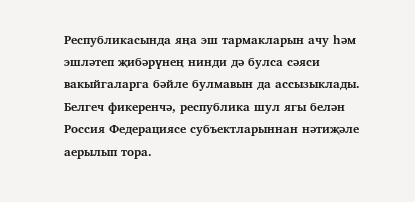Республикасында яңа эш тармакларын ачу һәм эшләтеп җибәрүнең нинди дә булса сәяси вакыйгаларга бәйле булмавын да ассызыклады. Белгеч фикеренчә, республика шул ягы белән Россия Федерациясе субъектларыннан нәтиҗәле аерылып тора.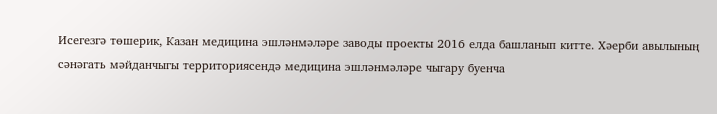Исегезгә төшерик, Казан медицина эшләнмәләре заводы проекты 2016 елда башланып китте. Хәерби авылының сәнәгать мәйданчыгы территориясендә медицина эшләнмәләре чыгару буенча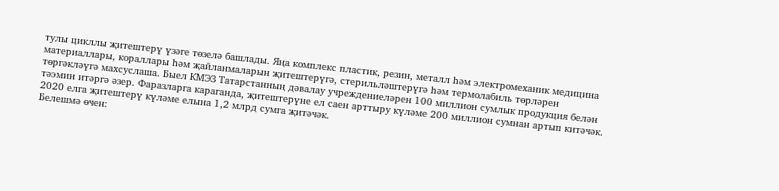тулы цикллы җитештерү үзәге төзелә башлады. Яңа комплекс пластик, резин, металл һәм электромеханик медицина материаллары, кораллары һәм җайланмаларын җитештерүгә, стерильләштерүгә һәм термолабиль төрләрен төргәкләүгә махсуслаша. Быел КМЭЗ Татарстанның дәвалау учреждениеләрен 100 миллион сумлык продукция белән тәэмин итәргә әзер. Фаразларга караганда, җитештерүне ел саен арттыру күләме 200 миллион сумнан артып китәчәк. 2020 елга җитештерү күләме елына 1,2 млрд сумга җитәчәк.
Белешмә өчен: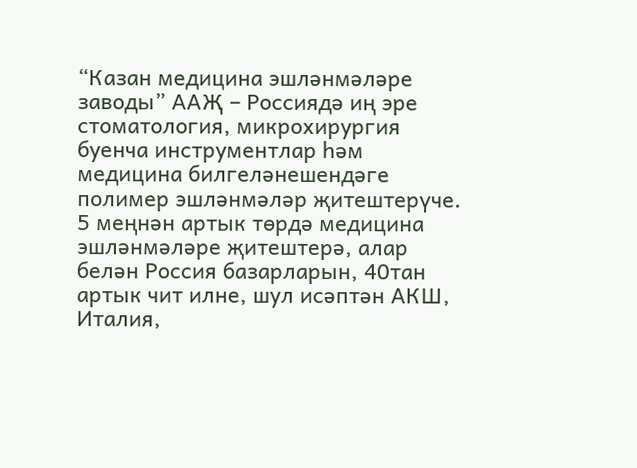“Казан медицина эшләнмәләре заводы” ААҖ – Россиядә иң эре стоматология, микрохирургия буенча инструментлар һәм медицина билгеләнешендәге полимер эшләнмәләр җитештерүче. 5 меңнән артык төрдә медицина эшләнмәләре җитештерә, алар белән Россия базарларын, 40тан артык чит илне, шул исәптән АКШ, Италия,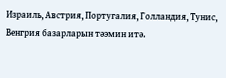Израиль, Австрия, Португалия, Голландия, Тунис, Венгрия базарларын тәэмин итә.